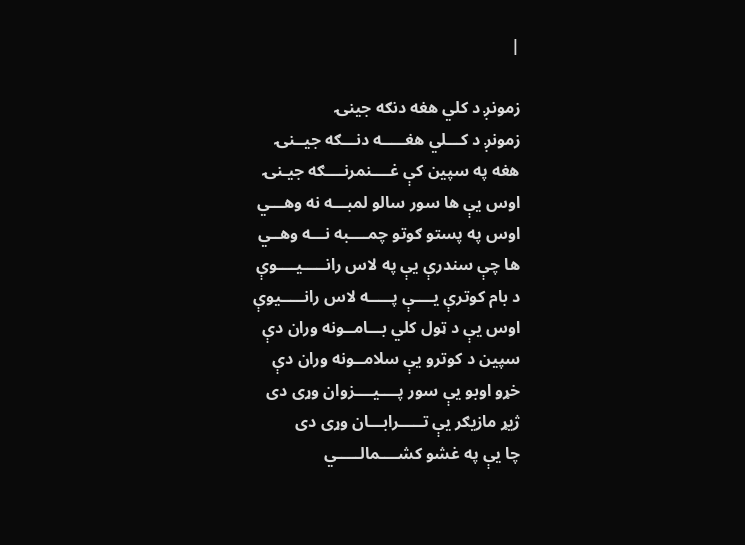|

زمونږ د کلي هغه دنګه جينۍ
زمونږ د کـــلي هغـــــه دنـــګه جيــنۍ
هغه په سپين کې غــــنمرنــــګه جيـنۍ
اوس يې ها سور سالو لمبـــه نه وهـــي
اوس په پستو ګوتو چمــــبه نـــه وهــي
ها چې سندرې يې په لاس رانـــــيــــوې
د بام کوترې يــــې پـــــه لاس رانـــــيوې
اوس يې د ټول کلي بـــامــونه وران دې
سپين د کوترو يې سلامــونه وران دې
خړو اوبو يې سور پــــيــــزوان وړی دی
ژيړ مازيګر يې تـــــرابـــان وړی دی
چا يې په غشو کشــــمالـــــي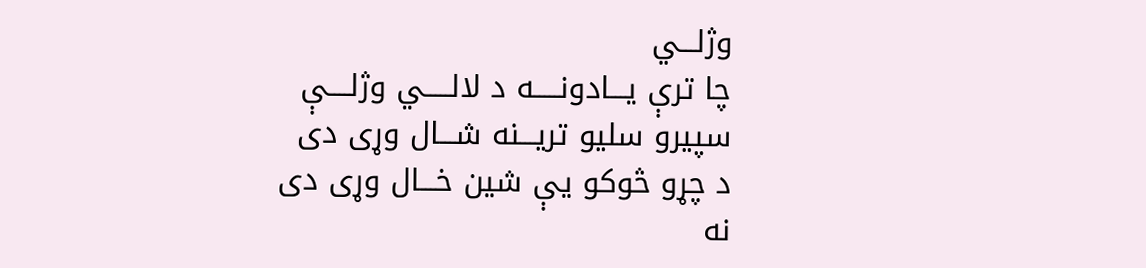وژلـــي
چا ترې يـــادونـــــه د لالـــــي وژلــــې
سپيرو سليو تريـــنه شـــال وړی دی
د چړو څوکو يې شين خـــال وړی دی
نه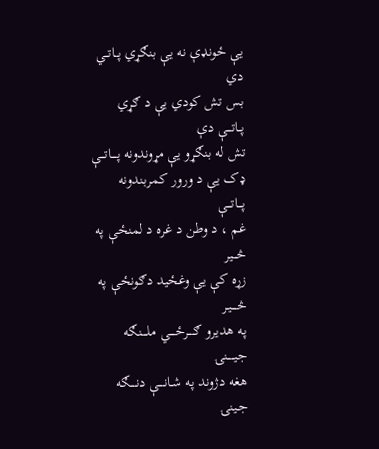يې ځونډې نه يې بنګړي پــاتــي دي
بس تش کودي يې د ګړي پــاتـــې دې
تش له بنګړو يې مړوندونه پــــاتـــې
ډک يې د ورور کمربندونه پـــاتـــې
غم ، د وطن د غره د لمنځې په څـــير
زړه کې يې وغځيد دګونځې په څــــيـر
په هديرو ګــــرځــــي ملــــنګه جيـــــنۍ
هغه دژوند په شـانــــې دنــــګه جـينۍ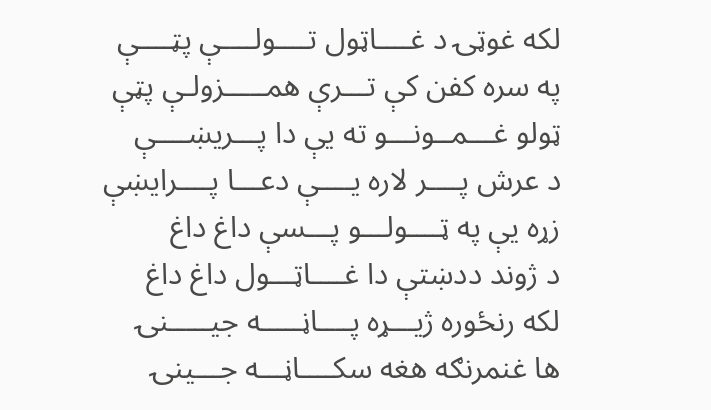لکه غوټۍ د غــــاټول تــــولــــې پټــــې
په سره کفن کې تـــرې همـــــزولـې پټې
ټولو غـــمــونـــو ته يې دا پـــريښــــې
د عرش پــــر لاره يــــې دعـــا پــــرايښې
زړه يې په ټــــولـــو پـــسې داغ داغ
د ژوند ددښتې دا غــــاټـــول داغ داغ
لکه رنځوره ژيـــړه پــــاڼـــــه جيـــــنۍ
ها غنمرنګه هغه سکــــاڼـــه جـــينۍ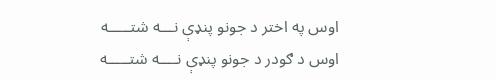اوس په اختر د جونو پنډې نـــه شتـــــه
اوس د ګودر د جونو پنډې نــــه شتـــــه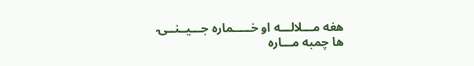هغه مـــلالـــه او خـــــماره جـــيــنــۍ
ها چمبه مـــاره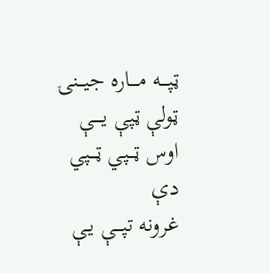ټپـــه مــــاره جيـــنۍ
ټولې ټپې يــــې اوس ټـــپي ټـــپي دې
غرونه تپـــې يـې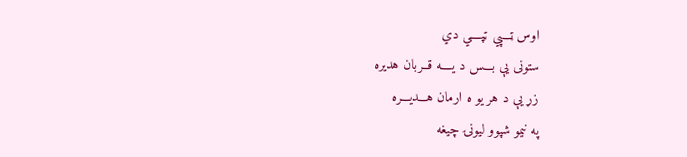اوس ټـــپي ټپــــي دي
ستونی يې بـــس د يــــه قــربان هديره
زړ يې د هر يو ه ارمان هـــديـــره
په نيمو شپوو ليونۍ چيغه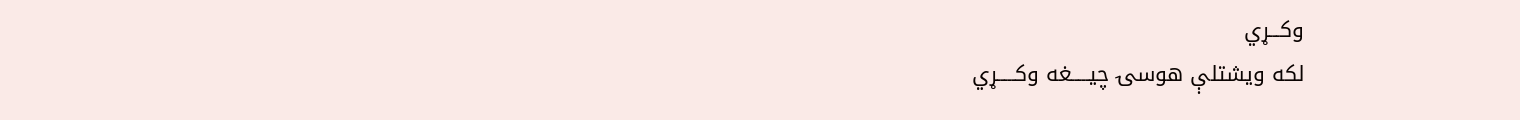وکـــړي
لکه ويشتلې هوسۍ چيـــــغه وکـــــړي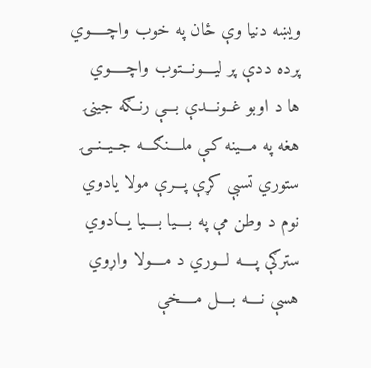ويښه دنيا وې ځان په خوب واچـــــوي
پرده ددې پر ليــــونـــتوب واچـــــوي
ها د اوبو غــونـــدې بـــې رنــګه جينۍ
هغه په مـــينه کـې ملــــنګـــه جــيــنــۍ
ستوري تسبې کړې پـــرې مولا يادوي
نوم د وطن مې په بــــيا بــــيا يـــادوي
سترګې پــــه لـــوري د مــــولا واړوي
هسې نــــه بــــل مـــــخې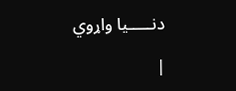دنـــــيا واړوي

|